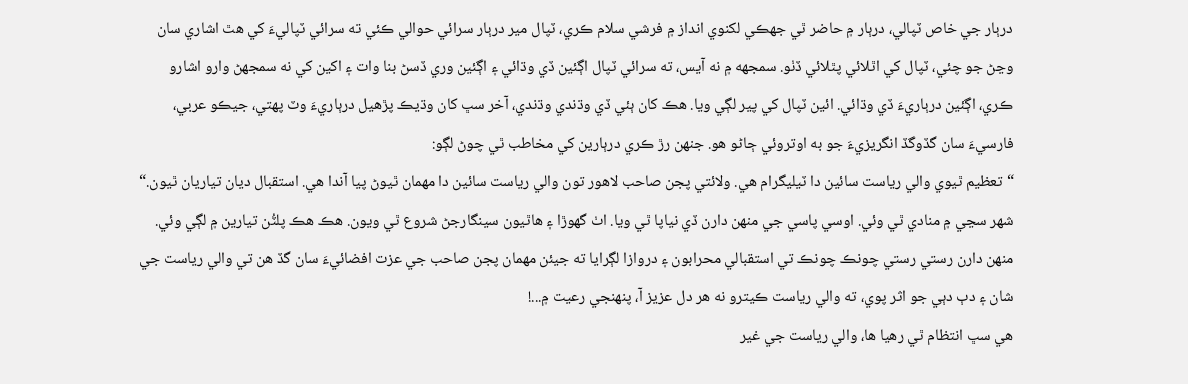درٻار جي خاص ٽپالي، درٻار ۾ حاضر ٿي جهڪي لکنوي انداز ۾ فرشي سلام ڪري، ٽپال مير درٻار سرائي حوالي ڪئي ته سرائي ٽپاليءَ کي ھٿ اشاري سان وڃڻ جو چئي، ٽپال کي اٿلائي پٿلائي ڏٺو. سمجهه ۾ نه آيس، ته سرائي ٽپال اڳئين ڏي وڌائي ۽ اڳئين وري ڏسڻ بنا وات ۽ اکين کي نه سمجهڻ وارو اشارو ڪري، اڳئين درٻاريءَ ڏي وڌائي. ائين ٽپال کي پير لڳي ويا. ھڪ کان ٻئي ڏي وڌندي وڌندي، آخر سڀ کان وڌيڪ پڙھيل درٻاريءَ وٽ پھتي، جيڪو عربي، فارسيءَ سان گڏوگڏ انگريزيءَ جو به اوتروئي ڄاڻو ھو. جنھن رڙ ڪري درٻارين کي مخاطب ٿي چوڻ لڳو:
“تعظيم ٿيوي والي رياست سائين دا ٽيليگرام ھي. ولائتي پجن صاحب لاھور تون والي رياست سائين دا مھمان ٿيوڻ پيا آندا ھي. استقبال ديان تياريان ٿيون.“
شھر سڃي ۾ منادي ٿي وئي. اوسي پاسي جي منھن دارن ڏي نياپا ٿي ويا. اٺ گهوڙا ۽ ھاٿيون سينگارجڻ شروع ٿي ويون. ھڪ ھڪ پلٽُن تيارين ۾ لڳي وئي.
منھن دارن رستي رستي چونڪ چونڪ تي استقبالي محرابون ۽ دروازا لڳرايا ته جيئن مھمان پجن صاحب جي عزت افضائيءَ سان گڏ ھن تي والي رياست جي شان ۽ دٻ دٻي جو اثر پوي، ته والي رياست ڪيترو نه هر دل عزيز آ، پنھنجي رعيت ۾...!
ھي سڀ انتظام ٿي رھيا ھا، والي رياست جي غير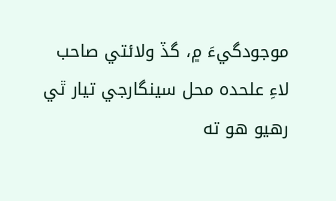موجودگيءَ ۾، گڏ ولائتي صاحب لاءِ علحده محل سينگارجي تيار ٿي رھيو ھو ته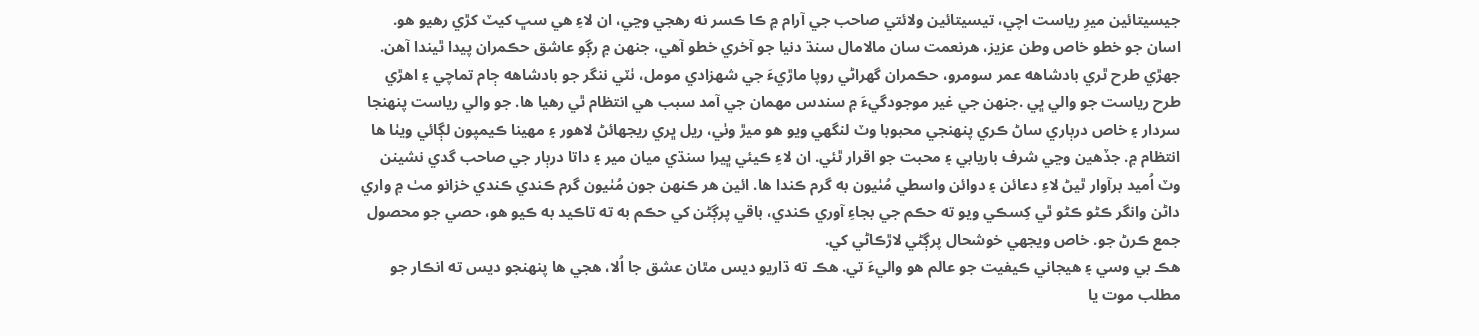جيسيتائين ميرِ رياست اچي، تيسيتائين ولائتي صاحب جي آرام ۾ ڪا ڪسر نه رھجي وڃي، ان لاءِ ھي سڀ کيٽ کڙي رھيو ھو.
اسان جو خطو خاص وطن عزيز، ھرنعمت سان مالامال سنڌ دنيا جو آخري خطو آھي، جنھن ۾ رڳو عاشق حڪمران پيدا ٿيندا آھن.
جھڙي طرح ٿري بادشاھه عمر سومرو، حڪمران گهراڻي روپا ماڙيءَ جي شھزادي مومل، ٺٽي ننگر جو بادشاھه ڄام تماچي ۽ اھڙي طرح رياست جو والي ڀي .جنھن جي غير موجودگيءَ ۾ سندس مھمان جي آمد سبب ھي انتظام ٿي رھيا ھا. جو والي رياست پنھنجا سردار ۽ خاص درٻاري ساڻ ڪري پنھنجي محبوبا وٽ لنگهي ويو ھو ميڙ وٺي، ريل ڀري ريجهائڻ لاھور ۽ مھينا ڪيمپون لڳائي ويٺا ھا انتظام ۾. جڏھين وڃي شرف باريابي ۽ محبت جو اقرار ٿئي. ان لاءِ ڪيئي ڀيرا سنڌي ميان مير ۽ داتا درٻار جي صاحب گدي نشينن وٽ اُميد برآوار ٿيڻ لاءِ دعائن ۽ دوائن واسطي مُٺيون به گرم ڪندا ھا. ائين ھر ڪنھن جون مُٺيون گرم ڪندي ڪندي خزانو مٺ ۾ واري داڻن وانگر ڪڻو ڪڻو ٿي کِسڪي ويو ته حڪم جي بجاءِ آوري ڪندي، باقي پرڳڻن کي حڪم به ته تاڪيد به ڪيو ھو، حصي جو محصول جمع ڪرڻ جو. خاص ويجهي خوشحال پرڳڻي لاڙڪاڻي کي.
ھڪ بي وسي ۽ ھيجاني ڪيفيت جو عالم ھو واليءَ تي. ھڪ ته ڌاريو ديس مٿان عشق جا اُلا، ھجي ھا پنھنجو ديس ته انڪار جو مطلب موت يا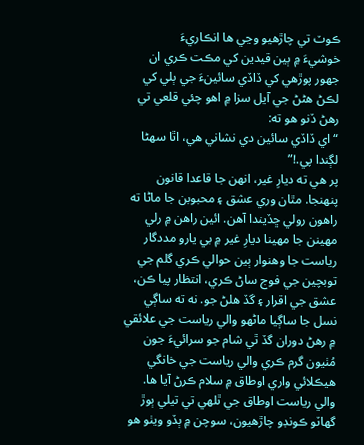ڪوٽ تي چاڙھيو وڃي ھا انڪاريءَ
خوشيءَ ۾ ٻين قيدين کي مڪت ڪري ان جهور پوڙھي کي ڏاڏي سائينءَ جي ٻلي کي لڪڻ ھڻڻ جي آيل سزا ۾ اھو چئي قلعي تي رھڻ ڏنو ھو ته:
“اي ڏاڏي سائين دي نشاني ھي، اٿا سھڻا لڳندا پي.!”
پر ھي ته ديارِ غير، انهن جا قاعدا قانون پنھنجا. مٿان وري عشق ۽ محبوبن جا ماڻا ته راھون رولي ڇڏيندا آھن. ائين راھن ۾ رلي مھينن جا مھينا ديارِ غير ۾ بي يارو مددگار رياست جا وھنوار ٻين حوالي ڪري گلم جي توبچين جي فوج ساڻ ڪري، انتظار پيا ڪن، عشق جي اقرار ۽ گڏ ھلڻ جو. نه ته ساڳي نسل جا ساڳيا ماڻهو والي رياست جي علائقي ۾ رھڻ دوران گڏ ٿي شام جو سرائيءَ جون مُٺيون گرم ڪري والي رياست جي خانگي ھيڪلائي واري اوطاق ۾ سلام ڪرڻ آيا ھا.
والي رياست اوطاق جي ٿلهي تي تيلي ٻوڙ گهاٽو ڪونڊو چاڙھيون، سوچن ۾ ٻڏو ويٺو ھو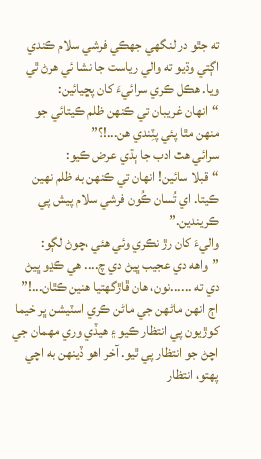ته جٿو در لنگهي جهڪي فرشي سلام ڪندي اڳتي وڌيو ته والي رياست جا نشا ئي ھرڻ ٿي ويا. ھڪل ڪري سرائيءَ کان پڇيائين:
“انهان غريبان تي ڪنھن ظلم ڪيتائي جو منھن مٿا پئي پٽِندي هن...!؟”
سرائي ھٿ ادب جا ٻڌي عرض ڪيو:
“قبلا سائين! انهان تي ڪنھن به ظلم نھين ڪيتا. اي تُسان ڪُون فرشي سلام پيش پي ڪريندين.”
واليءَ کان رڙ نڪري وئي ھئي ،چوڻ لڳو:
”واهه دي عجيب ڀيڻ دي چ.... ھي ڪڍو ڀيڻ دي ته ......نون، ھان ڦاڙگهتيا ھنين ڪٿان...!”
اڄ انهن ماڻهن جي ماڻن ڪري اسٽيشن ڀر خيما کوڙيون پي انتظار ڪيو ۽ ھيڏي وري مھمان جي اچڻ جو انتظار پي ٿيو. آخر اھو ڏينھن به اچي پھتو، انتظار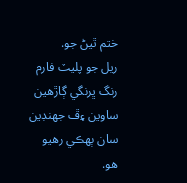ختم ٿيڻ جو.
ريل جو پليٽ فارم رنگ ڀرنگي ڳاڙھين ساوين ۽ڦ جهنڊين سان ٻھڪي رھيو ھو.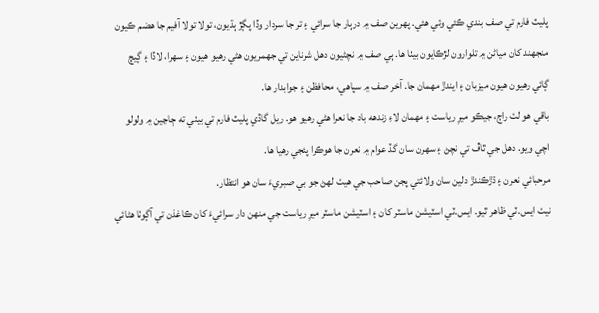پليٽ فارم تي صف بندي ڪئي وئي ھئي. پھرين صف ۾ درٻار جا سرائي ۽ تر جا سردار وڏا پڳڙ ٻڌيون، تولا تولا آفيم جا ھضم ڪيون منجهند کان مياڻن ۾ تلوارون لڙڪايون بيٺا ھا. ٻي صف ۾ نچڻيون دھل شرناين تي جهمريون ھڻي رھيو ھيون ۽ سھرا، لاڏا ۽ ڳيچ ڳائي رھيون ھيون ميزبان ۽ ايندڙ مھمان جا. آخر صف ۾ سپاھي، محافظن ۽ جوابدار ھا.
باقي ھو لٺ راڄ، جيڪو ميرِ رياست ۽ مھمان لاءِ زندھه باد جا نعرا ھڻي رھيو ھو. ريل گاڏي پليٽ فارم تي بيٺي ته ڄاڃين ۾ ولولو اچي ويو. دھل جي ٿاڦ تي نچڻ ۽ سھرن سان گڏ عوام ۾ نعرن جا ھوڪرا پئجي رھيا ھا.
مرحبائي نعرن ۽ ڌڙڪندڙ دلين سان ولائتي پجن صاحب جي ھيٺ لھڻ جو بي صبريءَ سان ھو انتظار.
نيٺ ايس.ٽي ظاھر ٿيو. ايس.ٽي اسٽيشن ماسٽر کان ۽ اسٽيشن ماسٽر ميرِ رياست جي منھن دار سرائيءَ کان ڪاغذن تي آڳوٺا ھڻائي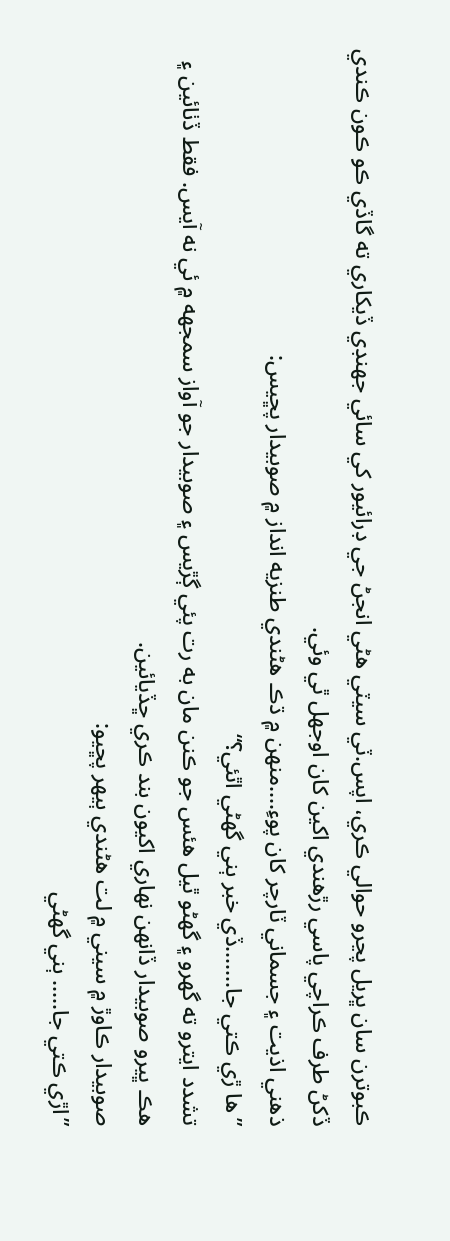ڪبوترن سان ڀريل پڃرو حوالي ڪري، اپس.ٽي سيٽي ھڻي انجڻ جي ڊرائيور کي سائي جهنڊي ڏيکاري ته گاڏي ڪو ڪون ڪندي ڏکڻ طرف ڪراچي پاسي رڙھندي اکين کان اوجهل ٿي وئي.
ذهني اذيت ۽ جسماني ٽارچر کان پوءِ....منهن ۾ ڌڪ هڻندي طنزيه انداز ۾ صوبيدار پڇيس:
” ها ڙي ڪتي جا.......ڏي خبر ٻني گهڻي اٿئي؟“
تشدد ايترو ته گهرو ۽ گهڻو ٿيل هئس جو ڪنن مان به رت پئي ڳڙيس ۽ صوبيدار جو آواز سمجهه ۾ ئي نه آيس. فقط ڏٺائين ۽ هڪ ڀيرو صوبيدار ڏانهن نهاري اکيون بند ڪري ڇڏيائين.
صوبيدار ڪاوڙ ۾ سيني ۾ لت هڻندي ٻيهر پڇيو:
”اڙي ڪتي جا..... ٻني گهڻي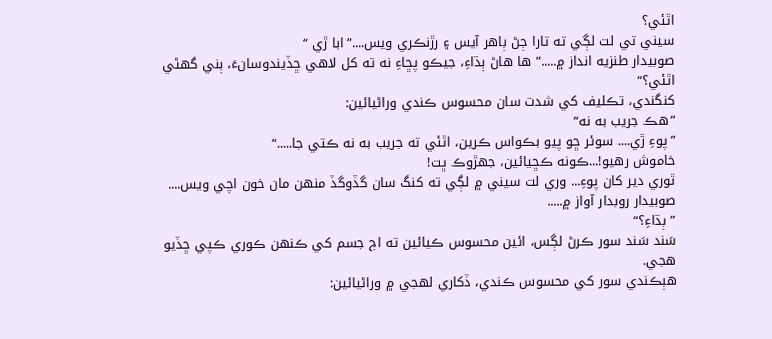اٿئي؟
سيني تي لت لڳي ته تارا ڄڻ ٻاهر آيس ۽ رڙنڪري ويس....”ابا ڙي “
صوبيدار طنزيه انداز ۾.....” ها هاڻ ٻڌاءِ، جيڪو پڇاءِ نه ته کل لاهي ڇڏيندوسانءَ، ٻني گهڻي اٿئي؟“
کنگندي، تڪليف کي شدت سان محسوس ڪندي وراڻيائين:
”هڪ جريب به نه“
”پوءِ ڙي.... سوئر ڇو پيو بڪواس ڪرين، اٿئي ته جريب به نه ڪتي جا.....“
خاموش رهيو!...ڪونه ڪڇيائين، جهڙوڪ ڀت!
ٿوري دير کان پوءِ... وري لت سيني ۾ لڳي ته کنگ سان گڏوگڏ منهن مان خون اچي ويس.... صوبيدار روبدار آواز ۾.....
” ٻڌاءِ؟“
سَند سَند سور ڪرڻ لڳس، ائين محسوس ڪيائين ته اڄ جسم کي ڪنهن ڪوري ڪپي ڇڏيو هجي.
هٻڪندي سور کي محسوس ڪندي، ڏکاري لهجي ۾ وراڻيائين: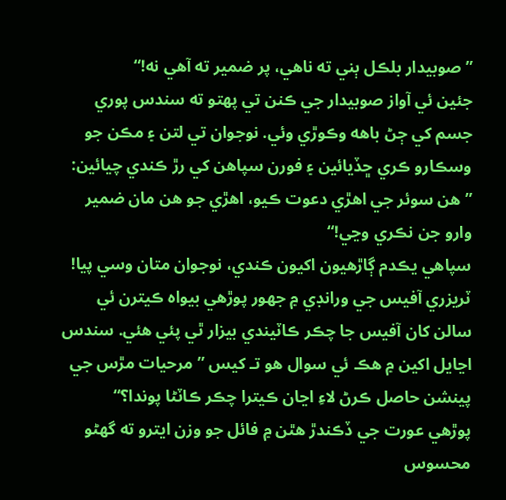”صوبيدار بلڪل ٻني ته ناهي، پر ضمير ته آهي نه!“
جئين ئي آواز صوبيدار جي ڪنن تي پهتو ته سندس پوري جسم کي ڄڻ باهه وڪوڙي وئي. نوجوان تي لتن ۽ مڪن جو وسڪارو ڪري ڇڏيائين ۽ فورن سپاهن کي رڙ ڪندي چيائين:
”هن سوئر جي اهڙي دعوت ڪيو، اهڙي جو هن مان ضمير وارو جن نڪري وڃي!“
سپاهي يڪدم ڳاڙهيون اکيون ڪندي، نوجوان متان وسي پيا!
ٽريزري آفيس جي ورانڊي ۾ جهور پوڙهي بيواه ڪيترن ئي سالن کان آفيس جا چڪر ڪاٽيندي بيزار ٿي پئي هئي. سندس اڃايل اکين ۾ هڪ ئي سوال هو تـ کيس ”مرحيات مڙس جي پينشن حاصل ڪرڻ لاءِ اڃان ڪيترا چڪر ڪاٽڻا پوندا؟“
پوڙهي عورت جي ڏڪندڙ هٿن ۾ فائل جو وزن ايترو ته گهڻو محسوس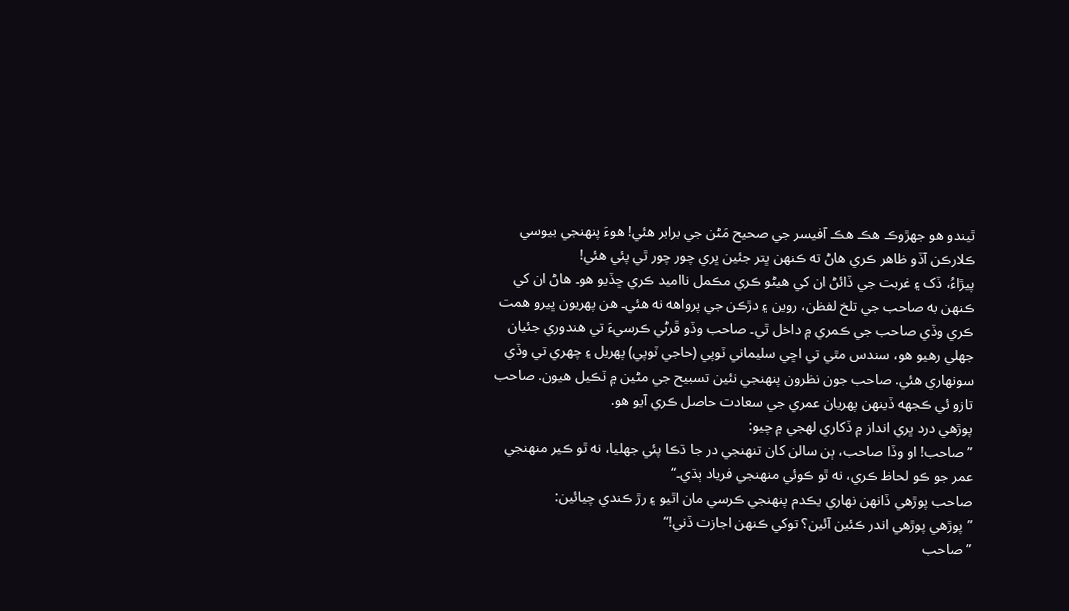ٿيندو هو جهڙوڪ هڪ هڪ آفيسر جي صحيح مَڻن جي برابر هئي! هوءَ پنهنجي بيوسي ڪلارڪن آڏو ظاهر ڪري هاڻ ته ڪنهن ڀتر جئين ڀري چور چور ٿي پئي هئي!
پيڙاءُ، ڏک ۽ غربت جي ڏائڻ ان کي هيڻو ڪري مڪمل نااميد ڪري ڇڏيو هو۔ هاڻ ان کي ڪنهن به صاحب جي تلخ لفظن، روين ۽ دڙڪن جي پرواهه نه هئي۔ هن پهريون ڀيرو همت ڪري وڏي صاحب جي ڪمري ۾ داخل ٿي۔ صاحب وڏو ڦرڻي ڪرسيءَ تي هندوري جئيان جهلي رهيو هو، سندس مٿي تي اڇي سليماني ٽوپي (حاجي ٽوپي) پهريل ۽ چهري تي وڏي سونهاري هئي. صاحب جون نظرون پنهنجي نئين تسبيح جي مڻين ۾ ٽڪيل هيون. صاحب تازو ئي ڪجهه ڏينهن پهريان عمري جي سعادت حاصل ڪري آيو هو.
پوڙهي درد ڀري انداز ۾ ڏکاري لهجي ۾ چيو:
” صاحب! او وڏا صاحب، ٻن سالن کان تنهنجي در جا ڌڪا پئي جهليا، نه ٿو ڪير منهنجي عمر جو ڪو لحاظ ڪري، نه ٿو ڪوئي منهنجي فرياد ٻڌي۔“
صاحب پوڙهي ڏانهن نهاري يڪدم پنهنجي ڪرسي مان اٿيو ۽ رڙ ڪندي چيائين:
”پوڙهي پوڙهي اندر ڪئين آئين؟ توکي ڪنهن اجازت ڏني!“
” صاحب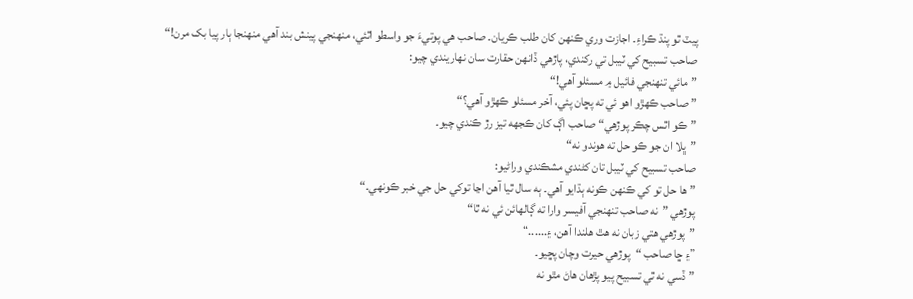پيٽ ٿو پنڌ ڪراءِ۔ اجازت وري ڪنهن کان طلب ڪريان۔ صاحب هي پوتيءَ جو واسطو اٿئي، منهنجي پينش بند آهي منهنجا ٻار پيا بک مرن!“
صاحب تسبيح کي ٽيبل تي رکندي، پاڙهي ڏانهن حقارت سان نهاريندي چيو:
”مائي تنهنجي فائيل ۾ مسئلو آهي!“
” صاحب ڪهڙو اهو ئي ته پڇان پئي، آخر مسئلو ڪهڙو آهي؟“
”ڪو اٿس چڪر پوڙهي“ صاحب اڳ کان ڪجهه تيز رڙ ڪندي چيو۔
”ڀلا ان جو ڪو حل ته هوندو نه“
صاحب تسبيح کي ٽيبل تان کڻندي مشڪندي وراڻيو:
” ها حل تو کي ڪنهن ڪونه ٻڌايو آهي۔ ٻه سال ٿيا آهن اڃا توکي حل جي خبر ڪونهي۔“
پوڙهي ”نه صاحب تنهنجي آفيسر وارا ته ڳالهائن ئي نه ٿا“
”پوڙهي هتي زبان نه هٿ هلندا آهن، ۽......“
”۽ ڇا صاحب “پوڙهي حيرت وچان پڇيو۔
” ڏسي نه ٿي تسبيح پيو پڙهان هاڻ مٿو نه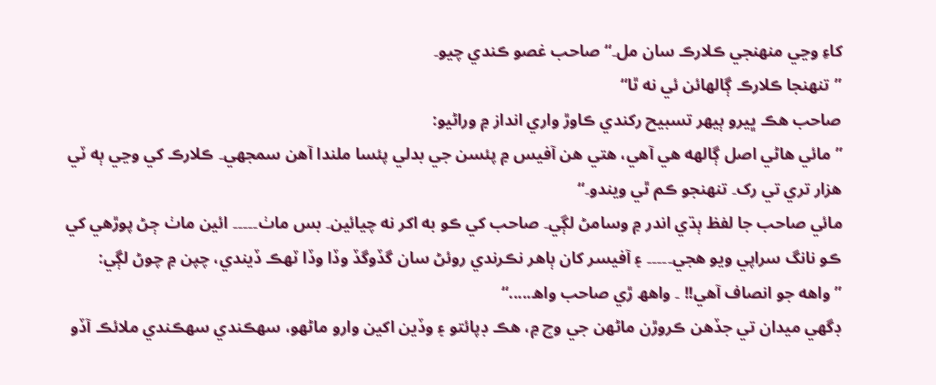کاءِ وڃي منهنجي ڪلارڪ سان مل۔“ صاحب غصو ڪندي چيو۔
”تنهنجا ڪلارڪ ڳالهائن ئي نه ٿا“
صاحب هڪ ڀيرو ٻيهر تسبيح رکندي ڪاوڙ واري انداز ۾ وراڻيو:
”مائي هاڻي اصل ڳالهه هي آهي، هتي هن آفيس ۾ پئسن جي بدلي پئسا ملندا آهن سمجهي۔ ڪلارڪ کي وڃي ٻه ٽي هزار تري تي رک۔ تنهنجو ڪم ٿي ويندو۔“
مائي صاحب جا لفظ ٻڌي اندر ۾ وسامڻ لڳي۔ صاحب کي ڪو به اکر نه چيائين۔ بس ماٺ۔۔۔۔۔ ائين ماٺ ڄڻ پوڙهي کي ڪو نانگ سراپي ويو هجي۔۔۔۔۔ ۽ آفيسر کان ٻاهر نڪرندي روئڻ سان گڏوگڏ وڏا وڏا ٽهڪ ڏيندي، چپن ۾ چوڻ لڳي:
” واهه جو انصاف آهي!! ۔ واھھ ڙي صاحب واھ.....“
ڊگھي ميدان تي جڏھن ڪروڙن ماڻھن جي وچ ۾، ھڪ ڊپائتو ۽ وڏين اکين وارو ماڻھو، سھڪندي سھڪندي ملائڪ آڏو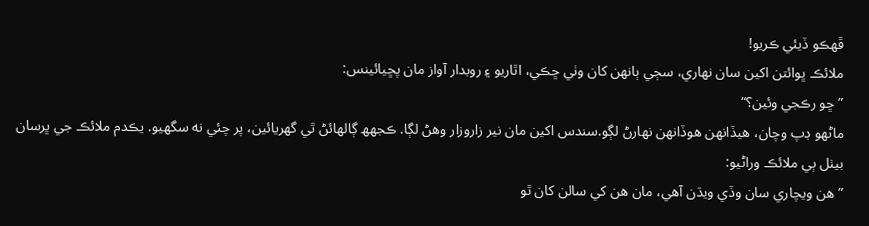ڦھڪو ڏيئي ڪريو!
ملائڪ ڀوائتن اکين سان نھاري، سڄي ٻانھن کان وٺي ڇڪي، اٿاريو ۽ روبدار آواز مان پڇيائينس:
”ڇو رڪجي وئين؟“
ماڻھو ڊپ وچان، ھيڏانھن ھوڏانھن نھارڻ لڳو.سندس اکين مان نير زاروزار وھڻ لڳا. ڪجھھ ڳالھائڻ ٿي گھريائين، پر چئي نه سگهيو. يڪدم ملائڪ جي ڀرسان بيٺل ٻي ملائڪ وراڻيو:
”ھن ويچاري سان وڏي ويڌن آھي، مان ھن کي سالن کان ٿو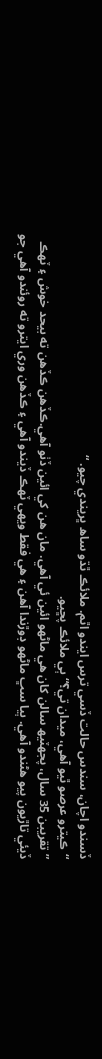ڏسندو اچان، سندس حالت ڏسي ترس ايندو اٿم. ملائڪ ٿڌو ساھ ڀريندي چيو. “
“ڪيترو عرصو ٿيو آھي، ميدان تي؟“ ٻي ملائڪ پڇيو.
”تقريبن 35 سال، پجھٽيھ سالن کان ھي ماڻھو ائين ئي آھي. مان ھن کي ائين ڏٺو آھي.ڪڏھن ڪڏھن ته بيحد خوش ۽ ٽھڪ ڏيئي تاڙيون پيو هڻندو آھي. ٻيا سڀ ماڻھو ڊوڙندا آھن ۽ ھي فقط ويھي ٽھڪ ڏيندو آھي ۽ ڪڏهن وري ايترو ته روئندو آهي جو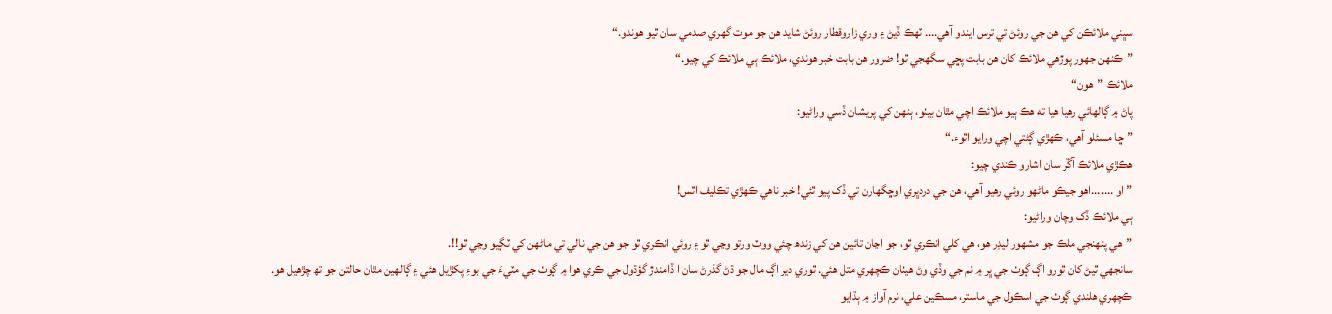سڀني ملائڪن کي هن جي روئڻ تي ترس ايندو آهي.... ٽھڪ ڏيڻ ۽ وري زاروقطار روئڻ شايد ھن جو موت گھري صدمي سان ٿيو ھوندو.“
”ڪنھن جھور پوڙھي ملائڪ کان ھن بابت پڇي سگهجي ٿو! ضرور ھن بابت خبر ھوندي، ملائڪ ٻي ملائڪ کي چيو.“
ملائڪ ”ھون“
پاڻ ۾ ڳالھائي رھيا ھيا ته ھڪ ٻيو ملائڪ اچي مٿان بيٺو، ٻنھن کي پريشان ڏسي وراڻيو:
”ڇا مسئلو آھي، ڪھڙي ڳڻتي اچي ورايو اٿوء.“
ھڪڙي ملائڪ آڱر سان اشارو ڪندي چيو:
” او .......اھو جيڪو ماڻھو روئي رھيو آھي، هن جي دردڀري اوڇگهارن تي ڏک پيو ٿئي! خبر ناهي ڪهڙي تڪليف اٿس!
ٻي ملائڪ ڏک وچان وراڻيو:
”ھي پنھنجي ملڪ جو مشھور ليڊر ھو، ھي کلي انڪري ٿو، جو اڃان تائين ھن کي زندھ چئي ووٽ ورتو وڃي ٿو ۽ روئي انڪري ٿو جو ھن جي نالي تي ماڻھن کي ٽڳيو وڃي ٿو!!.
سانجهي ٿيڻ کان ٿورو اڳ ڳوٺ جي ڀر ۾ نم جي وڏي وڻ ھيٺان ڪچھري متل ھئي. ٿوري دير اڳ مال جو ڌڻ گذرڻ سان ا ڏامندڙ گؤڌول جي ڪري هوا ۾ ڳوٺ جي مٽيءَ جي بوءِ پکڙيل هئي ۽ ڳالھين مٿان حالتن جو تھ چڙھيل ھو.
ڪچھري ھلندي ڳوٺ جي اسڪول جي ماستر، مسڪين علي، نرم آواز ۾ ٻڌايو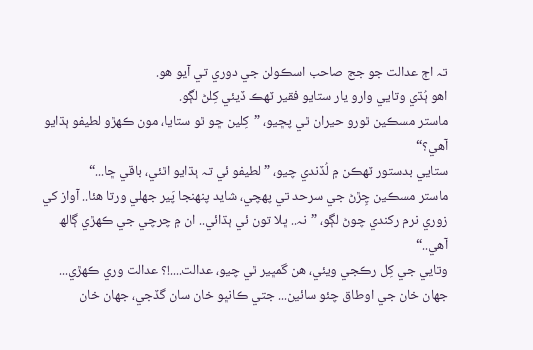تہ اڄ عدالت جو جج صاحب اسڪولن جي دوري تي آيو ھو.
اھو ٻُڌي وتايي وارو يار ستايو فقير ٽھڪ ڏيئي کِلڻ لڳو.
ماستر مسڪين ٿورو حيران ٿي پڇيو، ”کِلين ڇو ٿو ستايا، مون ڪھڙو لطيفو ٻڌايو آھي؟“
ستايي بدستور ٽھڪن ۾ لُڏندي چيو، ”لطيفو ئي تہ ٻڌايو اٿئي، باقي ڇا...“
ماستر مسڪين چِڙڻ جي سرحد تي پھچي، شايد پنھنجا پَير جهلي ورتا ھئا.. آواز کي زوري نرم رکندي چوڻ لڳو، ”نہ.. ڀلا تون ئي ٻڌائي.. ان ۾ چرچي جي ڪھڙي ڳالھ آھي..“
وتايي جي کِل رڪجي ويئي، ھن گمڀير ٿي چيو، عدالت....!؟ عدالت وري ڪھڙي... جھان خان جي اوطاق چئو سائين... جتي ڪانڀو خان سان گڏجي، جھان خان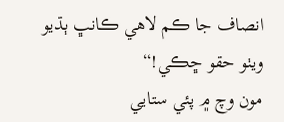انصاف جا ڪم لاھي ڪانڀ ٻڌيو ويٺو حقو ڇڪي!“
مون وچ ۾ پئي ستايي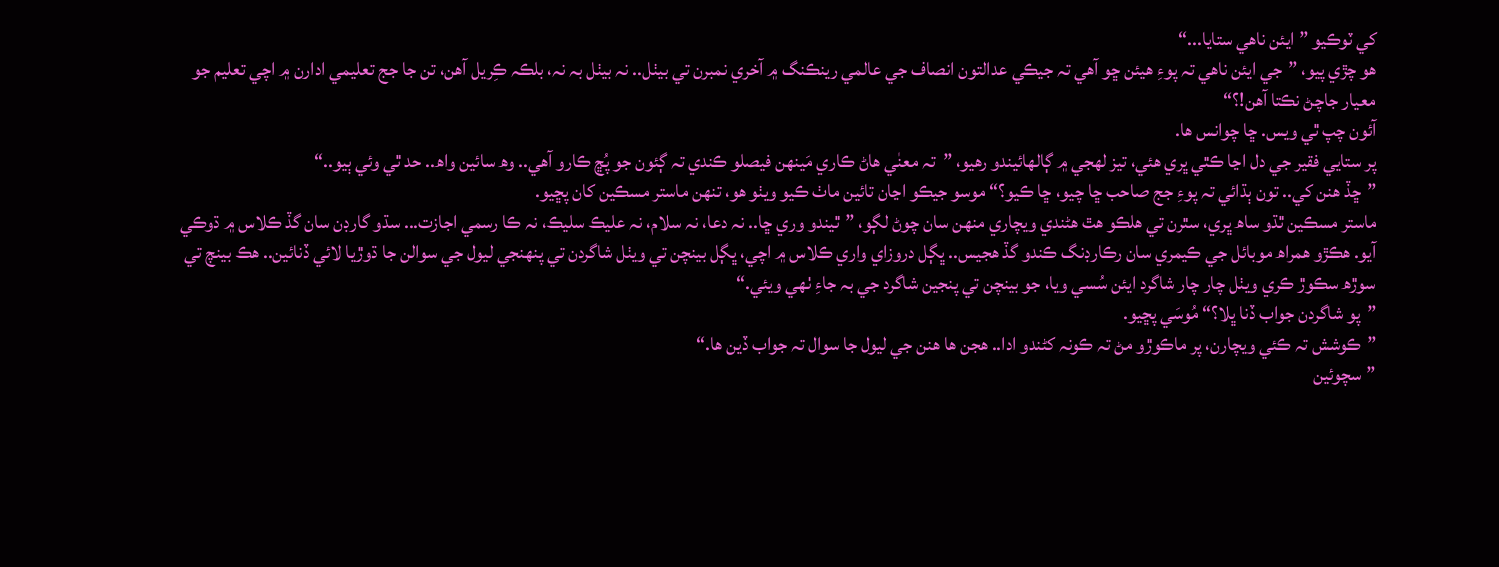کي ٽوڪيو ”ايئن ناھي ستايا...“
ھو چڙي پيو، ”جي ايئن ناھي تہ پوءِ ھيئن ڇو آهي تہ جيڪي عدالتون انصاف جي عالمي رينڪنگ ۾ آخري نمبرن تي بيٺل.. نہ بيٺل بہ نہ، بلڪہ ڪِريل آھن، تن جا جج تعليمي ادارن ۾ اچي تعليم جو معيار جاچڻ نڪتا آھن!؟“
آئون چپ ٿي ويس. ڇا چوانس ھا.
پر ستايي فقير جي دل اڃا ڪٿي ڀري ھئي، تيز لھجي ۾ ڳالھائيندو رھيو، ”تہ معنٰي ھاڻ ڪاري مَينھن فيصلو ڪندي تہ ڳئون جو پُڇ ڪارو آھي.. وھ سائين واھ.. حد ٿي وئي ٻيو..“
”ڇڏ ھنن کي.. تون ٻڌائي تہ پوءِ جج صاحب ڇا چيو، ڇا ڪيو؟“ موسو جيڪو اڃان تائين ماٺ ڪيو ويٺو هو، تنھن ماستر مسڪين کان پڇيو.
ماستر مسڪين ٿڌو ساھ ڀري، سٿرن تي ھلڪو ھٿ ھڻندي ويچاري منھن سان چوڻ لڳو، ”ٿيندو وري ڇا.. نہ دعا، نہ سلام، نہ عليڪ سليڪ، نہ ڪا رسمي اجازت... سڌو گارڊن سان گڏ ڪلاس ۾ ڌوڪي آيو. ھڪڙو ھمراھ موبائل جي ڪيمري سان رڪارڊنگ ڪندو گڏ ھجيس.. ڀڳل دروزاي واري ڪلاس ۾ اچي، ڀڳل بينچن تي ويٺل شاگردن تي پنھنجي ليول جي سوالن جا ڌوڙيا لائي ڏنائين.. ھڪ بينچ تي سوڙھ سڪوڙ ڪري ويٺل چار چار شاگرد ايئن سُسي ويا، جو بينچن تي پنجين شاگرد جي بہ جاءِ ٺھي ويئي.“
”پو شاگردن جواب ڏنا ڀلا؟“ مُوسَي پڇيو.
”ڪوشش تہ ڪئي ويچارن، پر ماڪوڙو مڻ تہ ڪونہ کڻندو ادا.. ھجن ھا ھنن جي ليول جا سوال تہ جواب ڏين ھا.“
”سچوئين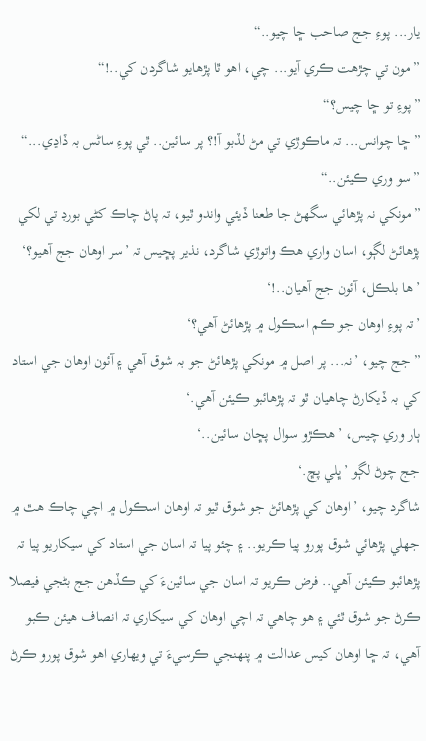يار... پوءِ جج صاحب ڇا چيو..“
”مون تي چڙھت ڪري آيو... چي، اھو ٿا پڙھايو شاگردن کي..!“
”پوءِ تو ڇا چيس؟“
”ڇا چوانس... تہ ماڪوڙي تي مڻ لڏبو آ!؟ پر سائين.. ٿي پوءِ ساڻس بہ ڏاڍي...“
”سو وري ڪيئن..“
”مونکي نہ پڙھائي سگهڻ جا طعنا ڏيئي واندو ٿيو، تہ پاڻ چاڪ کڻي بورڊ تي لکي پڙھائڻ لڳو، اسان واري ھڪ واتوڙي شاگرد، نذير پڇيس تہ ’سر اوھان جج آھيو؟‘
’ھا بلڪل، آئون جج آھيان..!‘
’تہ پوءِ اوھان جو ڪم اسڪول ۾ پڙھائڻ آھي؟‘
”جج چيو، ’نہ... پر اصل ۾ مونکي پڙھائڻ جو بہ شوق آھي ۽ آئون اوھان جي استاد کي بہ ڏيکارڻ چاھيان ٿو تہ پڙھائبو ڪيئن آھي.‘
ٻار وري چيس، ’ھڪڙو سوال پڇان سائين..‘
جج چوڻ لڳو ’ڀلي پڇ.‘
شاگرد چيو، ’اوھان کي پڙھائڻ جو شوق ٿيو تہ اوھان اسڪول ۾ اچي چاڪ ھٿ ۾ جهلي پڙھائي شوق پورو پيا ڪريو.. ۽ چئو پيا تہ اسان جي استاد کي سيکاريو پيا تہ پڙھائبو ڪيئن آهي.. فرض ڪريو تہ اسان جي سائينءَ کي ڪڏھن جج بڻجي فيصلا ڪرڻ جو شوق ٿئي ۽ ھو چاھي تہ اچي اوھان کي سيکاري تہ انصاف ھيئن ڪبو آهي، تہ ڇا اوھان کيس عدالت ۾ پنھنجي ڪرسيءَ تي ويهاري اھو شوق پورو ڪرڻ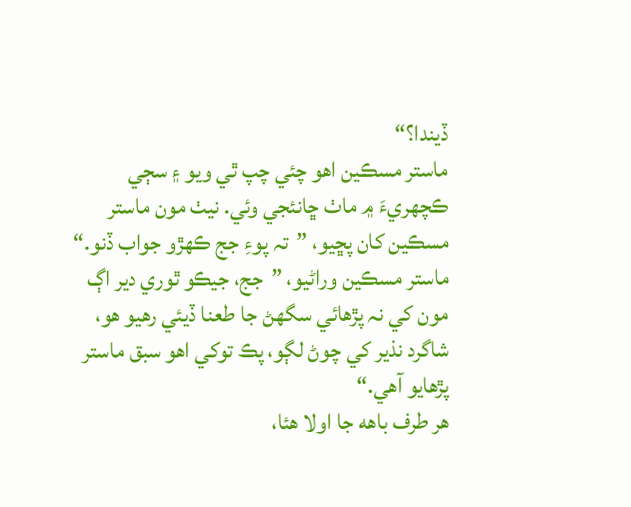ڏيندا؟“
ماستر مسڪين اھو چئي چپ ٿي ويو ۽ سڄي ڪچھريءَ ۾ ماٺ ڇانئجي وئي. نيٺ مون ماستر مسڪين کان پڇيو، ”تہ پوءِ جج ڪھڙو جواب ڏنو.“
ماستر مسڪين وراڻيو، ”جج، جيڪو ٿوري دير اڳ مون کي نہ پڙھائي سگهڻ جا طعنا ڏيئي رھيو ھو، شاگرد نذير کي چوڻ لڳو، پڪ توکي اھو سبق ماستر پڙھايو آھي.“
هر طرف باهه جا اولا هئا،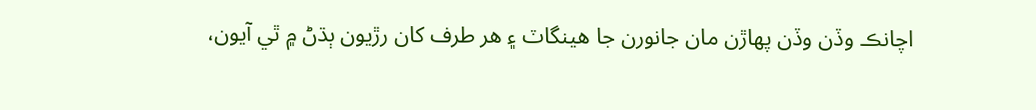اچانڪ وڏن وڏن پهاڙن مان جانورن جا هينگاٽ ۽ هر طرف کان رڙيون ٻڌڻ ۾ ٿي آيون،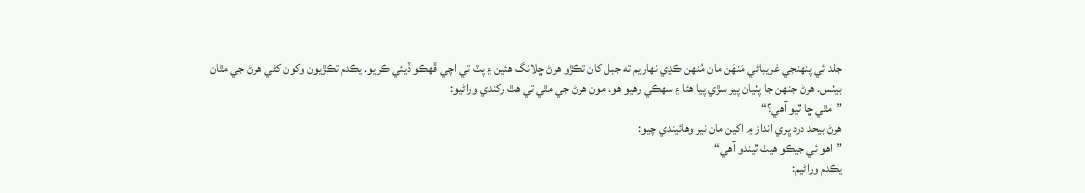جلد ئي پنهنجي غريباڻي مَنهَن مان مُنهن ڪڍي نهاريم ته جبل کان تڪڙو هرڻ ڇلانگ هئين ۽ پٽ تي اچي ڦهڪو ڏيئي ڪريو. يڪدم تڪڙيون وکون کڻي هرڻ جي مٿان بيٺس. هرڻ جنهن جا پٺيان پير سڙي پيا هئا ۽ سهڪي رهيو هو. مون هرڻ جي مٿي تي هٿ رکندي وراڻيو:
”مٿي ڇا ٿيو آهي؟“
هرڻ بيحد درد ڀري انداز ۾ اکين مان نير وهائيندي چيو:
”اهو ئي جيڪو هيٺ ٿيندو آهي“
يڪدم وراڻيم: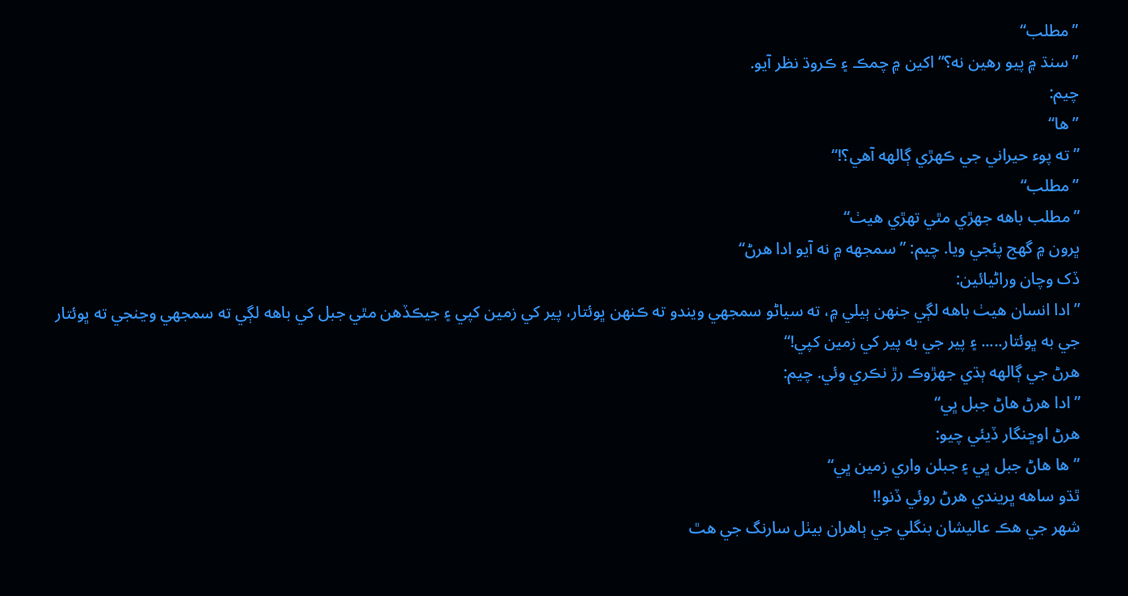”مطلب“
”سنڌ ۾ پيو رهين نه؟“ اکين ۾ چمڪ ۽ ڪروڌ نظر آيو.
چيم:
”ها“
”ته پوء حيراني جي ڪهڙي ڳالهه آهي؟!“
”مطلب“
”مطلب باهه جهڙي مٿي تهڙي هيٺ“
ڀرون ۾ گهج پئجي ويا. چيم: ”سمجهه ۾ نه آيو ادا هرڻ“
ڏک وچان وراڻيائين:
”ادا انسان هيٺ باهه لڳي جنهن ٻيلي ۾، ته سياڻو سمجهي ويندو ته ڪنهن ڀوئتار، پير کي زمين کپي ۽ جيڪڏهن مٿي جبل کي باهه لڳي ته سمجهي وڃنجي ته ڀوئتار جي به ڀوئتار..... ۽ پير جي به پير کي زمين کپي!“
هرڻ جي ڳالهه ٻڌي جهڙوڪ رڙ نڪري وئي. چيم:
” ادا هرڻ هاڻ جبل ڀي“
هرڻ اوڇنگار ڏيئي چيو:
”ها هاڻ جبل ڀي ۽ جبلن واري زمين ڀي“
ٿڌو ساهه ڀريندي هرڻ روئي ڏنو!!
شهر جي هڪ عاليشان بنگلي جي ٻاهران بيٺل سارنگ جي هٿ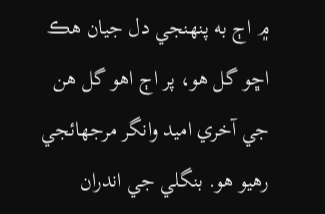۾ اڄ به پنهنجي دل جيان هڪ اڇو گل هو، پر اڄ اهو گل هن جي آخري اميد وانگر مرجهائجي رهيو هو. بنگلي جي اندران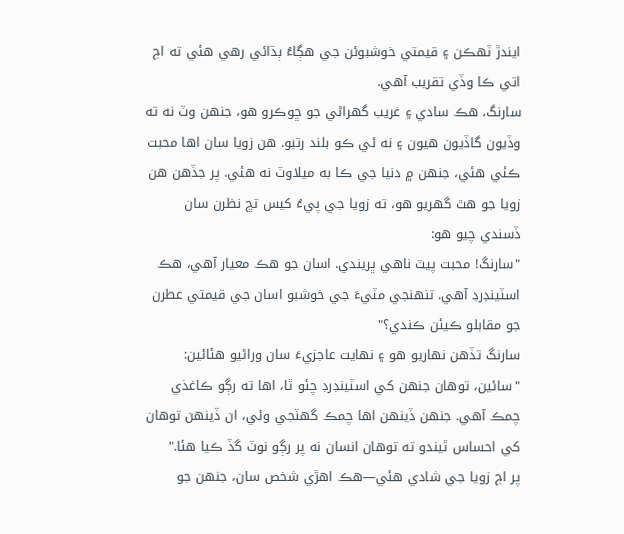ايندڙ ٽهڪن ۽ قيمتي خوشبوئن جي هڳاءُ ٻڌائي رهي هئي ته اڄ اتي ڪا وڏي تقريب آهي.
سارنگ، هڪ سادي ۽ غريب گهراڻي جو ڇوڪرو هو، جنهن وٽ نه ته وڏيون گاڏيون هيون ۽ نه ئي ڪو بلند رتبو. هن زويا سان اها محبت ڪئي هئي، جنهن ۾ دنيا جي ڪا به ميلاوٽ نه هئي. پر جڏهن هن زويا جو هٿ گهريو هو، ته زويا جي پيءُ کيس تڇ نظرن سان ڏسندي چيو هو:
"سارنگ! محبت پيٽ ناهي ڀريندي. اسان جو هڪ معيار آهي، هڪ اسٽينڊرڊ آهي. تنهنجي مٽيءَ جي خوشبو اسان جي قيمتي عطرن جو مقابلو ڪيئن ڪندي؟"
سارنگ تڏهن نهاريو هو ۽ نهايت عاجزيءَ سان وراڻيو هئائين:
"سائين، توهان جنهن کي اسٽينڊرڊ چئو ٿا، اها ته رڳو ڪاغذي چمڪ آهي. جنهن ڏينهن اها چمڪ گهٽجي وئي، ان ڏينهن توهان کي احساس ٿيندو ته توهان انسان نه پر رڳو نوٽ گڏ ڪيا هئا."
پر اڄ زويا جي شادي هئي—هڪ اهڙي شخص سان، جنهن جو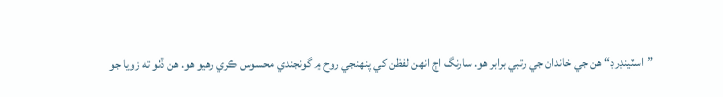”اسٽينڊرڊ“ هن جي خاندان جي رتبي برابر هو. سارنگ اڄ انهن لفظن کي پنهنجي روح ۾ گونجندي محسوس ڪري رهيو هو. هن ڏٺو ته زويا جو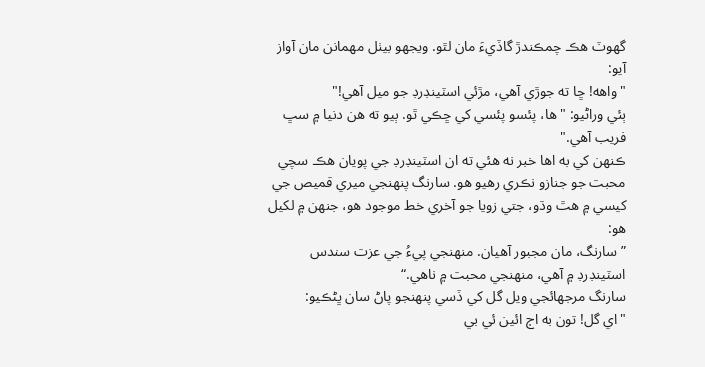گهوٽ هڪ چمڪندڙ گاڏيءَ مان لٿو. ويجهو بيٺل مهمانن مان آواز آيو:
"واهه! ڇا ته جوڙي آهي، مڙئي اسٽينڊرڊ جو ميل آهي!"
ٻئي وراڻيو: "ها، پئسو پئسي کي ڇڪي ٿو. ٻيو ته هن دنيا ۾ سڀ فريب آهي."
ڪنهن کي به اها خبر نه هئي ته ان اسٽينڊرڊ جي پويان هڪ سچي محبت جو جنازو نڪري رهيو هو. سارنگ پنهنجي ميري قميص جي کيسي ۾ هٿ وڌو، جتي زويا جو آخري خط موجود هو، جنهن ۾ لکيل هو:
”سارنگ، مان مجبور آهيان. منهنجي پيءُ جي عزت سندس اسٽينڊرڊ ۾ آهي، منهنجي محبت ۾ ناهي.“
سارنگ مرجهائجي ويل گل کي ڏسي پنهنجو پاڻ سان ڀڻڪيو:
"اي گل! تون به اڄ ائين ئي بي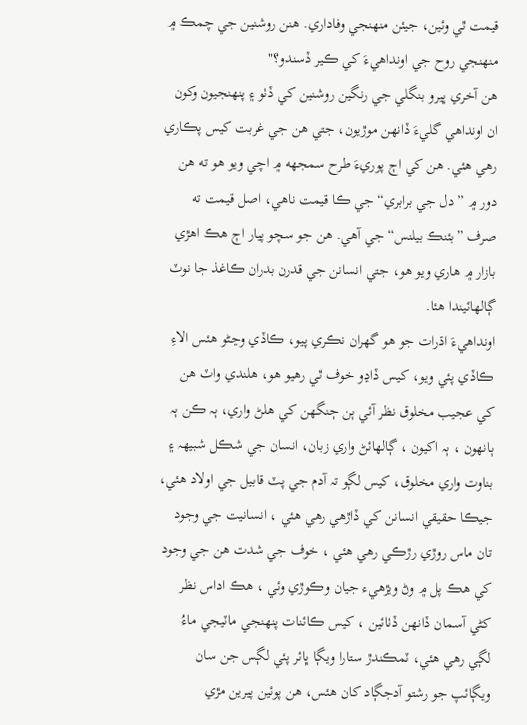قيمت ٿي وئين، جيئن منهنجي وفاداري. هنن روشنين جي چمڪ ۾ منهنجي روح جي اونداهيءَ کي ڪير ڏسندو؟"
هن آخري ڀيرو بنگلي جي رنگين روشنين کي ڏٺو ۽ پنهنجيون وکون ان اونداهي گليءَ ڏانهن موڙيون، جتي هن جي غربت کيس پڪاري رهي هئي. هن کي اڄ پوريءَ طرح سمجهه ۾ اچي ويو هو ته هن دور ۾ ”دل جي برابري“ جي ڪا قيمت ناهي، اصل قيمت ته صرف ”بئنڪ بيلنس“ جي آهي. هن جو سچو پيار اڄ هڪ اهڙي بازار ۾ هاري ويو هو، جتي انسانن جي قدرن بدران ڪاغذ جا نوٽ ڳالهائيندا هئا.
اونداھيءَ اڌرات جو ھو گھران نڪري پيو، ڪاڏي وڃڻو ھئس الاءِ ڪاڏي پئي ويو، کيس ڏاڍو خوف ٿي رھيو ھو، ھلندي واٽ ھن کي عجيب مخلوق نظر آئي ٻن ڄنگھن کي ھلڻ واري، ٻہ ڪن ٻہ ٻانھون ، ٻہ اکيون ، ڳالھائڻ واري زبان، انسان جي شڪل شبيھہ ۽ بناوت واري مخلوق، کيس لڳو تہ آدم جي پٽ قابيل جي اولاد ھئي، جيڪا حقيقي انسانن کي ڏاڙھي رھي ھئي ، انسانيت جي وجود تان ماس روڙي رڙڪي رھي ھئي ، خوف جي شدت ھن جي وجود کي ھڪ پل ۾ وڻ ويڙھيء جيان وڪوڙي وئي ، ھڪ اداس نظر کڻي آسمان ڏانھن ڏٺائين ، کيس ڪائنات پنھنجي ماٽيجي ماءُ لڳي رھي ھئي، ٽمڪندڙ ستارا ويڳا ڀائر پئي لڳس جن سان ويڳائپ جو رشتو آدجڳاد کان ھئس، ھن پوئين پيرين مڙي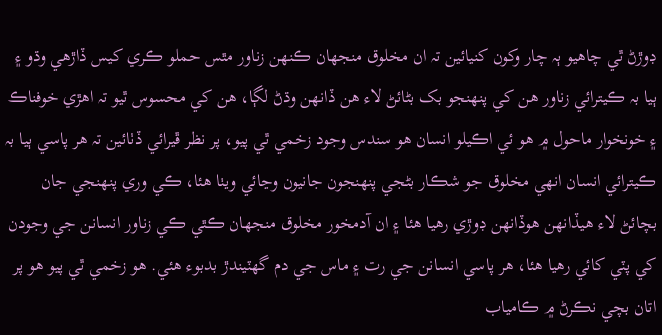ڊوڙڻ ٿي چاھيو ٻہ چار وکون کنيائين تہ ان مخلوق منجھان ڪنھن زناور مٿس حملو ڪري کيس ڏاڙھي وڌو ۽ ٻيا بہ ڪيترائي زناور ھن کي پنھنجو بک بڻائڻ لاء ھن ڏانھن وڌڻ لڳا، ھن کي محسوس ٿيو تہ اھڙي خوفناڪ ۽ خونخوار ماحول ۾ ھو ئي اڪيلو انسان ھو سندس وجود زخمي ٿي پيو، پر نظر ڦيرائي ڏٺائين تہ ھر پاسي ٻيا بہ ڪيترائي انسان انھي مخلوق جو شڪار بڻجي پنھنجون جانيون وڃائي ويٺا ھئا، ڪي وري پنھنجي جان بچائڻ لاء ھيڏانھن ھوڏانھن ڊوڙي رھيا ھئا ۽ ان آدمخور مخلوق منجھان ڪٿي ڪي زناور انسانن جي وجودن کي پٽي کائي رھيا ھئا، ھر پاسي انسانن جي رت ۽ ماس جي دم گھٽيندڙ بدبوء ھئي. ھو زخمي ٿي پيو ھو پر اتان بچي نڪرڻ ۾ ڪامياب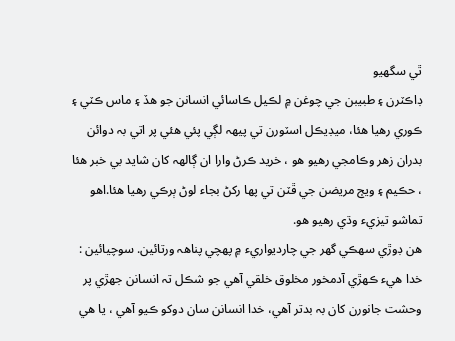ٿي سگھيو
ڊاڪٽرن ۽ طبيبن جي چوغن ۾ لڪيل ڪاسائي انسانن جو ھڏ ۽ ماس ڪٽي ۽ ڪوري رھيا ھئا، ميڊيڪل اسٽورن تي پيھہ لڳي پئي ھئي پر اتي بہ دوائن بدران زھر وڪامجي رھيو ھو ، خريد ڪرڻ وارا ان ڳالھہ کان شايد بي خبر ھئا ، حڪيم ۽ ويڄ مريضن جي ڦٽن تي پھا رکڻ بجاء لوڻ ٻرڪي رھيا ھئا.اھو تماشو تيزيء وڌي رھيو ھو.
ھن ڊوڙي سھڪي گھر جي چارديواريء ۾ پھچي پناھہ ورتائين. سوچيائين : خدا ھيء ڪھڙي آدمخور مخلوق خلقي آھي جو شڪل تہ انسانن جھڙي پر وحشت جانورن کان بہ بدتر آھي، خدا انسانن سان دوکو ڪيو آھي ، يا ھي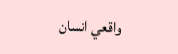واقعي انسان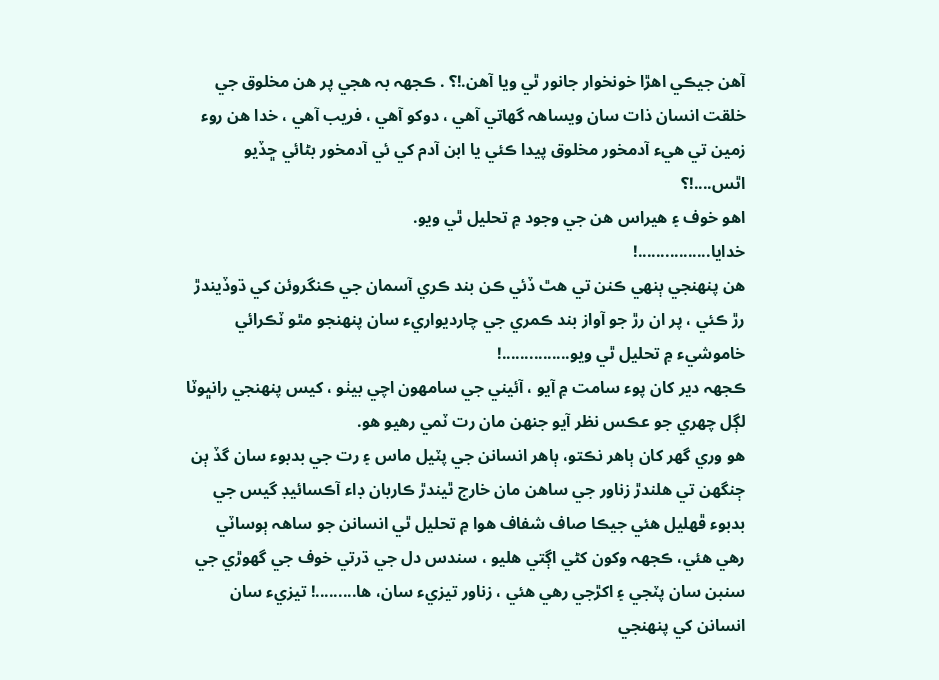آھن جيڪي اھڙا خونخوار جانور ٿي ويا آھن.!؟ . ڪجھہ بہ ھجي پر ھن مخلوق جي خلقت انسان ذات سان ويساھہ گھاتي آھي ، دوکو آھي ، فريب آھي ، خدا ھن روء زمين تي ھيء آدمخور مخلوق پيدا ڪئي يا ابن آدم کي ئي آدمخور بڻائي ڇڏيو اٿس....!؟
اھو خوف ۽ ھيراس ھن جي وجود ۾ تحليل ٿي ويو.
خدايا................!
ھن پنھنجي ٻنھي ڪنن تي ھٿ ڏئي ڪن بند ڪري آسمان جي ڪنگروئن کي ڌوڏيندڙ رڙ ڪئي ، پر ان رڙ جو آواز بند ڪمري جي چارديواريء سان پنھنجو مٿو ٽڪرائي خاموشيء ۾ تحليل ٿي ويو...............!
ڪجھہ دير کان پوء سامت ۾ آيو ، آئيني جي سامھون اچي بيٺو ، کيس پنھنجي رانڀوٽا لڳل چھري جو عڪس نظر آيو جنھن مان رت ٽمي رھيو ھو.
ھو وري گھر کان ٻاھر نڪتو، ٻاھر انسانن جي پٽيل ماس ۽ رت جي بدبوء سان گڏ ٻن ڄنگھن تي ھلندڙ زناور جي ساھن مان خارج ٿيندڙ ڪاربان ڊاء آڪسائيڊ گيس جي بدبوء ڦھليل ھئي جيڪا صاف شفاف ھوا ۾ تحليل ٿي انسانن جو ساھہ ٻوساٽي رھي ھئي، ڪجھہ وکون کڻي اڳتي ھليو ، سندس دل جي ڌرتي خوف جي گھوڙي جي سنبن سان پٽجي ۽ اکڙجي رھي ھئي ، زناور تيزيء سان، ھا.........! تيزيء سان انسانن کي پنھنجي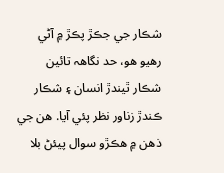شڪار جي جڪڙ پڪڙ ۾ آڻي رھيو ھو، حد نگاھہ تائين شڪار ٿيندڙ انسان ۽ شڪار ڪندڙ زناور نظر پئي آيا. ھن جي ذھن ۾ ھڪڙو سوال پيئڻ بلا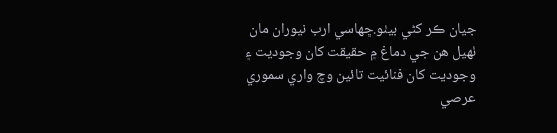جيان ڪر کڻي بيٺو.ڇھاسي ارب نيوران مان ٺھيل ھن جي دماغ ۾ حقيقت کان وجوديت ۽ وجوديت کان فنائيت تائين وچ واري سموري عرصي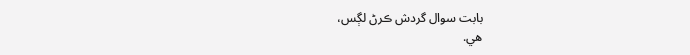بابت سوال گردش ڪرڻ لڳس،
ھي.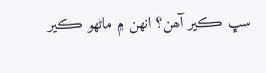سڀ ڪير آھن؟ انھن ۾ ماڻھو ڪير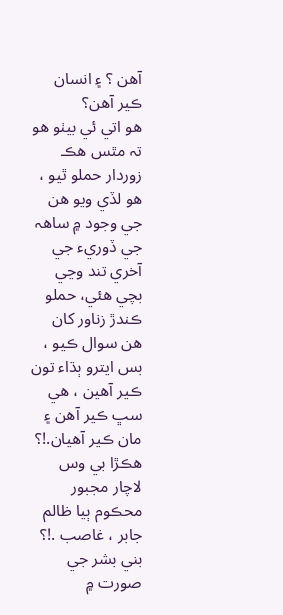آھن ؟ ۽ انسان ڪير آھن؟
ھو اتي ئي بيٺو ھو تہ مٿس ھڪ زوردار حملو ٿيو ، ھو لڏي ويو ھن جي وجود ۾ ساھہ جي ڏوريء جي آخري تند وڃي بچي ھئي، حملو ڪندڙ زناور کان ھن سوال ڪيو ، بس ايترو ٻڌاء تون ڪير آھين ، ھي سڀ ڪير آھن ۽ مان ڪير آھيان.!؟ ھڪڙا بي وس لاچار مجبور محڪوم ٻيا ظالم جابر ، غاصب .!؟
بني بشر جي صورت ۾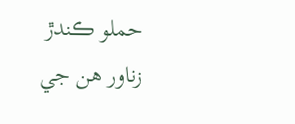حملو ڪندڙ زناور ھن جي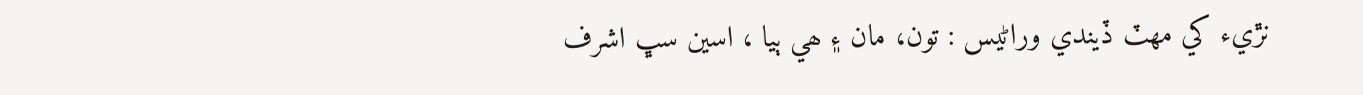نڙيء کي مھٽ ڏيندي وراڻيس : تون، مان ۽ ھي ٻيا ، اسين سڀ اشرف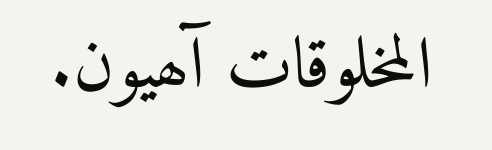المخلوقات آھيون.